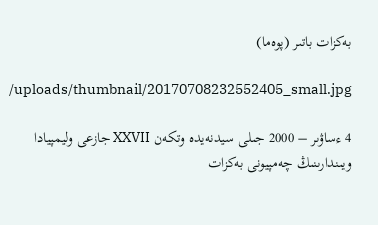بەكزات باتىر (پوەما)

/uploads/thumbnail/20170708232552405_small.jpg

4 ءساۋىر – 2000 جىلى سيدنەيدە وتكەن XXVII جازعى وليمپيادا ويىندارىنىڭ چەمپيونى بەكزات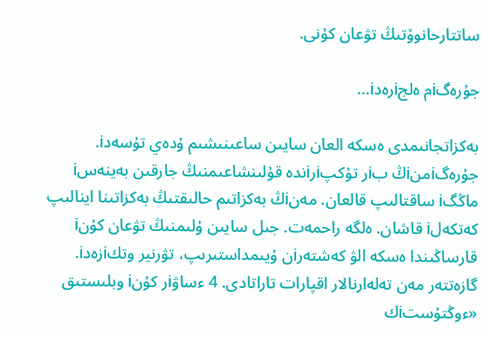ساتتارحانوۆتىڭ تۋعان كۇنى.

جۇرەگiم ەلجiرەدi…

بەكزاتجانىمدى ەسكە العان سايىن ساعىنىشىم ۇدەي تۇسەدi. جۇرەگiمنiڭ بiر تۇكپiرiندە قۇلىنشاعىمنىڭ جارقىن بەينەسi ماڭگi ساقتالىپ قالعان. مەنiڭ بەكزاتىم حالىقتىڭ بەكزاتىنا اينالىپ كەتكەلi قاشان. ەلگە راحمەت. جىل سايىن ۇلىمنىڭ تۋعان كۇنi قارساڭىندا ەسكە الۋ كەشتەرiن ۇيىمداستىرىپ، تۋرنير وتكiزەدi. گازەتتەر مەن تەلەارنالار اقپارات تاراتادى. 4 ءساۋiر كۇنi وبلىستىق «ءوڭتۇستiك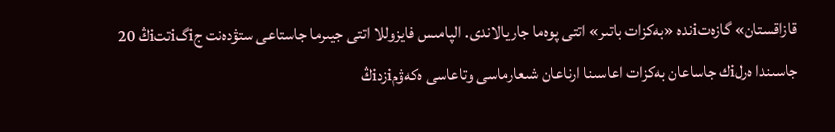قازاقستان» گازەتiندە «بەكزات باتىر» اتتى پوەما جاريالاندى. الپامىس فايزوللا اتتى جيىرما جاستاعى ستۋدەنت جiگiتتiڭ 20 جاسىندا ەرلiك جاساعان بەكزات اعاسىنا ارناعان شىعارماسى وتاعاسى ەكەۋمiزدiڭ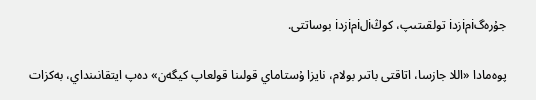جۇرەگiمiزدi تولقىتىپ، كوڭiلiمiزدi بوساتتى.

پوەمادا «اللا جازسا، اتاقتى باتىر بولام، نايزا ۇستاماي قولىنا قولعاپ كيگەن» دەپ ايتقانىنداي، بەكزات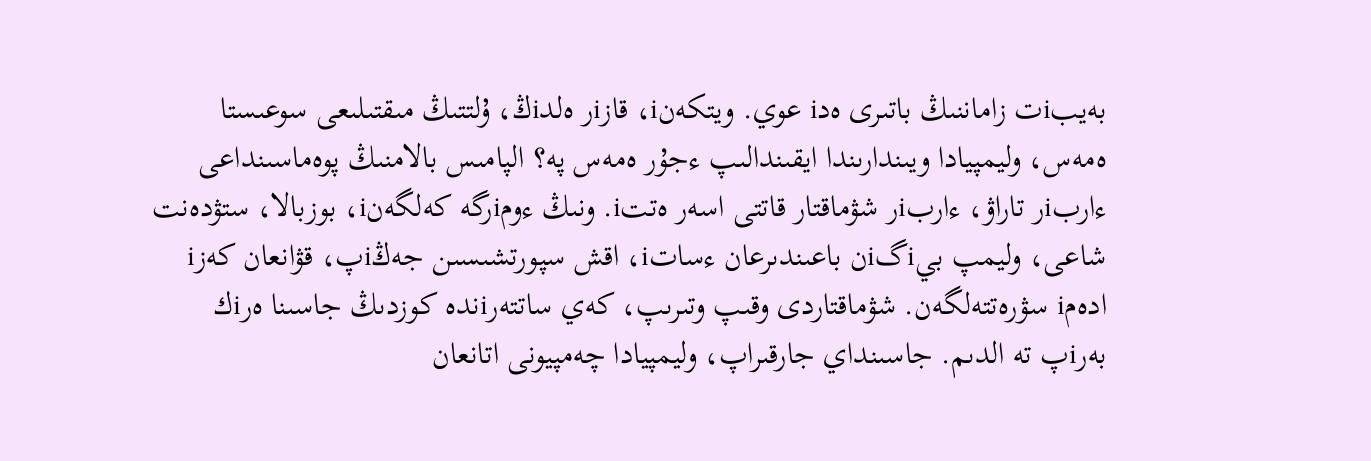بەيبiت زاماننىڭ باتىرى ەدi عوي. ويتكەنi، قازiر ەلدiڭ، ۇلتتىڭ مىقتىلىعى سوعىستا ەمەس، وليمپيادا ويىندارىندا ايقىندالىپ ءجۇر ەمەس پە؟ الپامىس بالامنىڭ پوەماسىنداعى ءاربiر تاراۋ، ءاربiر شۋماقتار قاتتى اسەر ەتتi. ونىڭ ءومiرگە كەلگەنi، بوزبالا، ستۋدەنت شاعى، وليمپ بيiگiن باعىندىرعان ءساتi، اقش سپورتشىسىن جەڭiپ، قۋانعان كەزi ادەمi سۋرەتتەلگەن. شۋماقتاردى وقىپ وتىرىپ، كەي ساتتەرiندە كوزدىڭ جاسىنا ەرiك بەرiپ تە الدىم. جاسىنداي جارقىراپ، وليمپيادا چەمپيونى اتانعان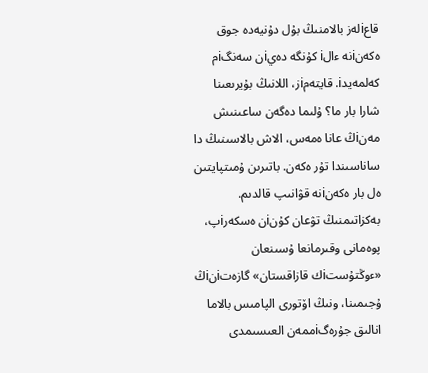قاعiلەز بالامنىڭ بۇل دۇنيەدە جوق ەكەنiنە ءالi كۇنگە دەيiن سەنگiم كەلمەيدi. قايتەمiز، اللانىڭ بۇيرىعىنا شارا بار ما؟ ۇلىما دەگەن ساعىنىش مەنiڭ عانا ەمەس، الاش بالاسىنىڭ دا ساناسىندا تۇر ەكەن. باتىرىن ۇمىتپايتىن ەل بار ەكەنiنە قۋانىپ قالدىم. بەكزاتىمنىڭ تۋعان كۇنiن ەسكەرiپ، پوەمانى وقىرمانعا ۇسىنعان «ءوڭتۇستiك قازاقستان» گازەتiنiڭ ۇجىمىنا، ونىڭ اۆتورى الپامىس بالاما انالىق جۇرەگiممەن العىسىمدى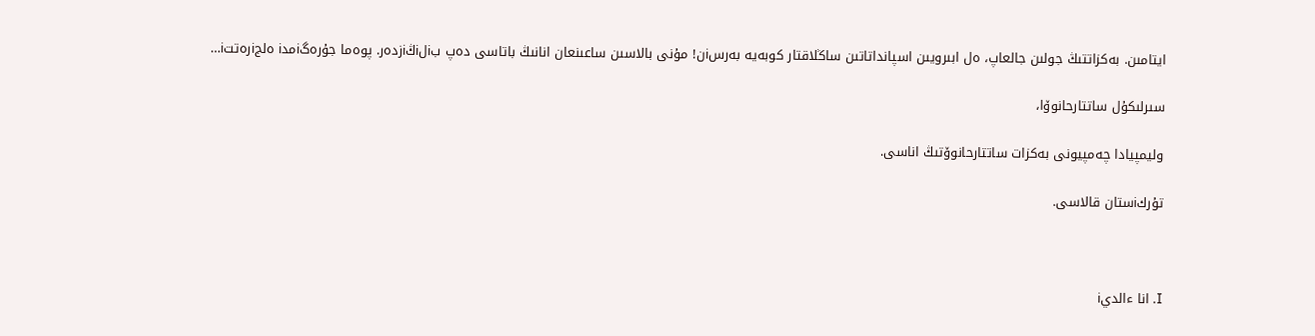ايتامىن. بەكزاتتىڭ جولىن جالعاپ، ەل ابىرويىن اسپانداتاتىن ساڭلاقتار كوبەيە بەرسiن! مۇنى بالاسىن ساعىنعان انانىڭ باتاسى دەپ بiلiڭiزدەر. پوەما جۇرەگiمدi ەلجiرەتتi…

سىرلىكۇل ساتتارحانوۆا،

وليمپيادا چەمپيونى بەكزات ساتتارحانوۆتىڭ اناسى.

تۇركiستان قالاسى.



I. انا ءالديi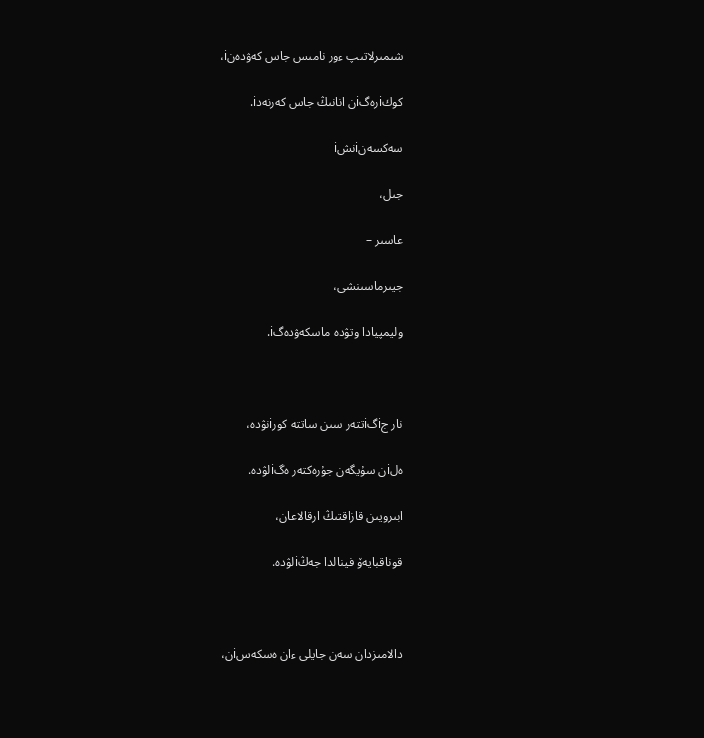شىمىرلاتىپ ءور نامىس جاس كەۋدەنi،

كوكiرەگiن انانىڭ جاس كەرنەدi.

سەكسەنiنشi

جىل،

عاسىر –

جيىرماسىنشى،

وليمپيادا وتۋدە ماسكەۋدەگi.



نار جiگiتتەر سىن ساتتە كورiنۋدە،

ەلiن سۇيگەن جۇرەكتەر ەگiلۋدە.

ابىرويىن قازاقتىڭ ارقالاعان،

قوناقبايەۆ فينالدا جەڭiلۋدە.



دالامىزدان سەن جايلى ءان ەسكەسiن،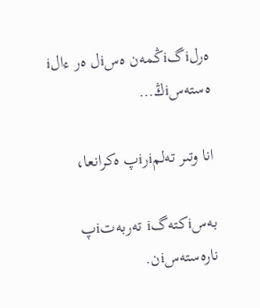ەرلiگiڭمەن ەسiل ەر ءالi ەستەسiڭ…

انا وتىر تەلمiرiپ ەكرانعا،

بەسiكتەگi تەربەتiپ نارەستەسiن.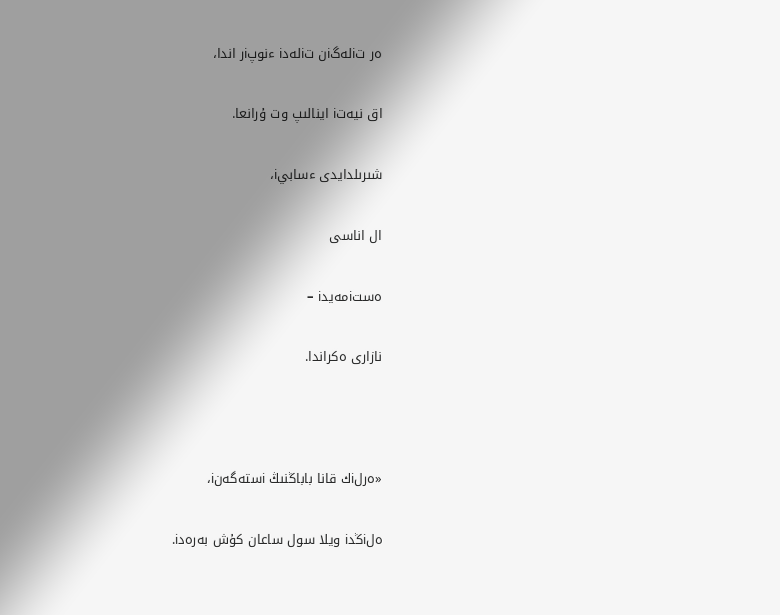ەر تiلەگiن تiلەدi ءنوپiر اندا،

اق نيەتi اينالىپ وت ۇرانعا.

شىرىلدايدى ءسابيi،

ال اناسى

ەستiمەيدi –

نازارى ەكراندا.



«ەرلiك قانا باباڭنىڭ iستەگەنi،

ەلiڭدi ويلا سول ساعان كۇش بەرەدi.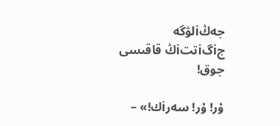جەڭiلۋگە جiگiتتiڭ قاقىسى جوق!

ۇر! ۇر! سەرiك!» –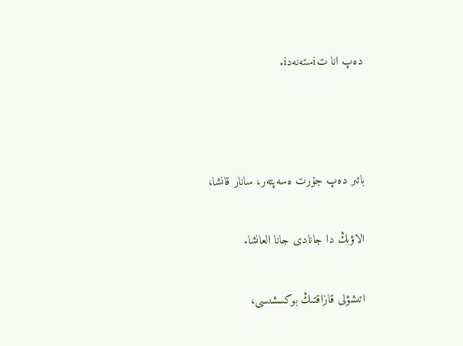دەپ انا تiستەنەدi.



باتىر دەپ جۇرت ەسەپتەر، سانار قانشا،

الاۋىڭ دا جانادى جانا العانشا.

اتىشۋلى قازاقتىڭ بوكسشىسى،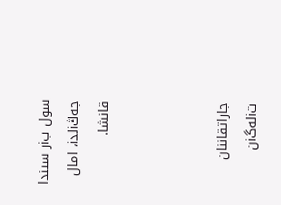سول بiر سىندا جەڭiلدi، امال قانشا.



جاراتقاننان تiلەگiن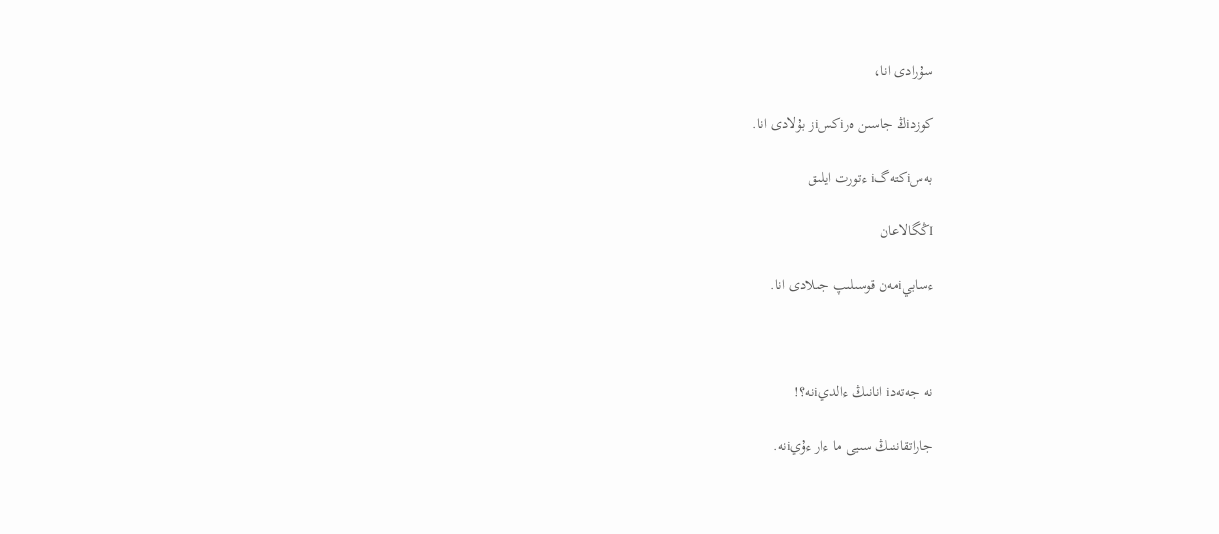سۇرادى انا،

كوزدiڭ جاسىن ەرiكسiز بۇلادى انا.

بەسiكتەگi ءتورت ايلىق

Iڭگالاعان

ءسابيiمەن قوسىلىپ جىلادى انا.



نە جەتەدi انانىڭ ءالديiنە؟!

جاراتقاننىڭ سىيى ما ءار ءۇيiنە.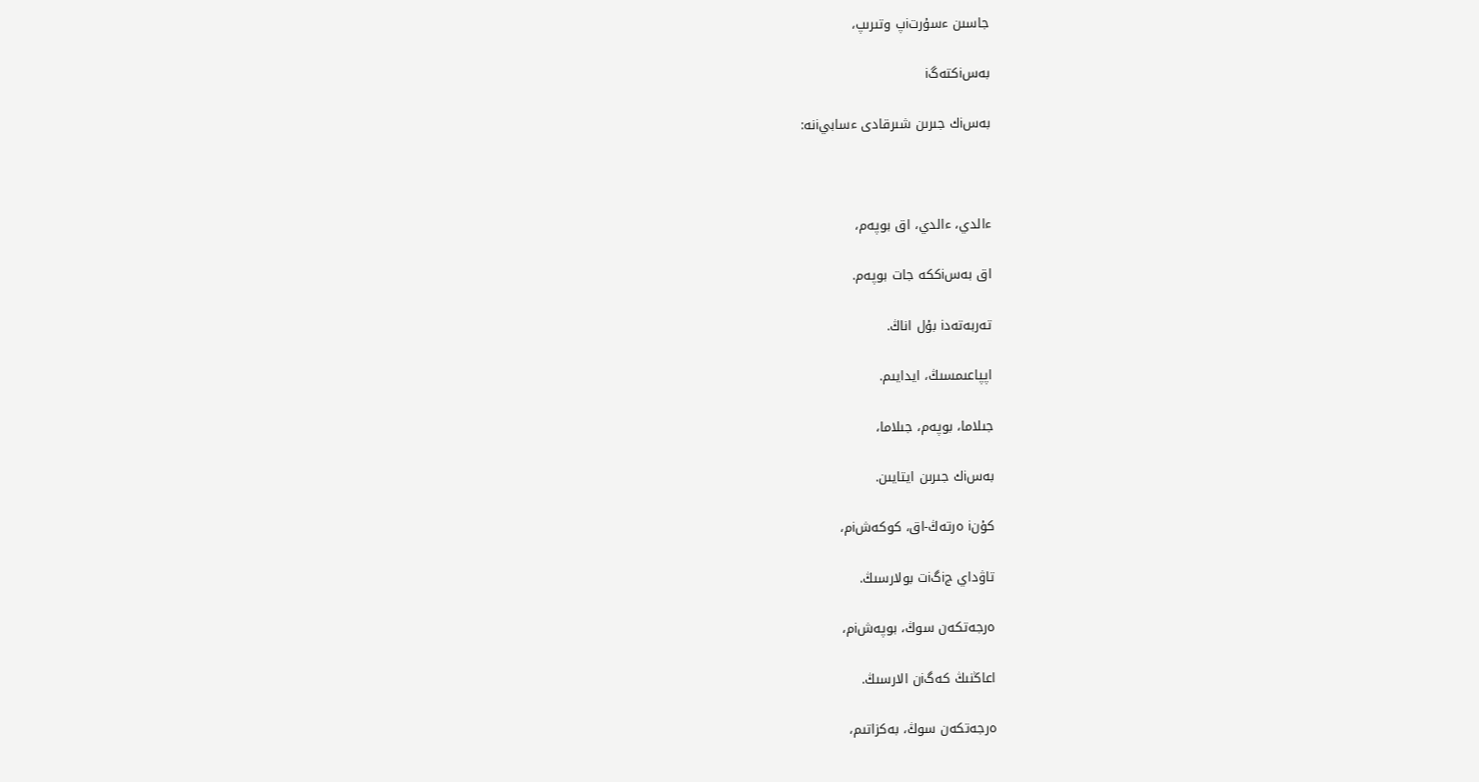جاسىن ءسۇرتiپ وتىرىپ،

بەسiكتەگi

بەسiك جىرىن شىرقادى ءسابيiنە:



ءالدي، ءالدي، اق بوپەم،

اق بەسiككە جات بوپەم.

تەربەتەدi بۇل اناڭ.

اپپاعىمسىڭ، ايدايىم.

جىلاما، بوپەم، جىلاما،

بەسiك جىرىن ايتايىن.

كۇنi ەرتەڭ-اق، كوكەشiم،

تاۋداي جiگiت بولارسىڭ.

ەرجەتكەن سوڭ، بوپەشiم،

اعاڭنىڭ كەگiن الارسىڭ.

ەرجەتكەن سوڭ، بەكزاتىم،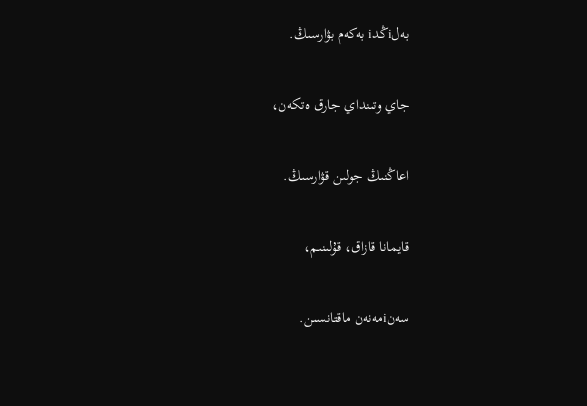بەلiڭدi بەكەم بۋارسىڭ.

جاي وتىنداي جارق ەتكەن،

اعاڭنىڭ جولىن قۋارسىڭ.

قايمانا قازاق، قۇلىنىم،

سەنiمەنەن ماقتانسىن.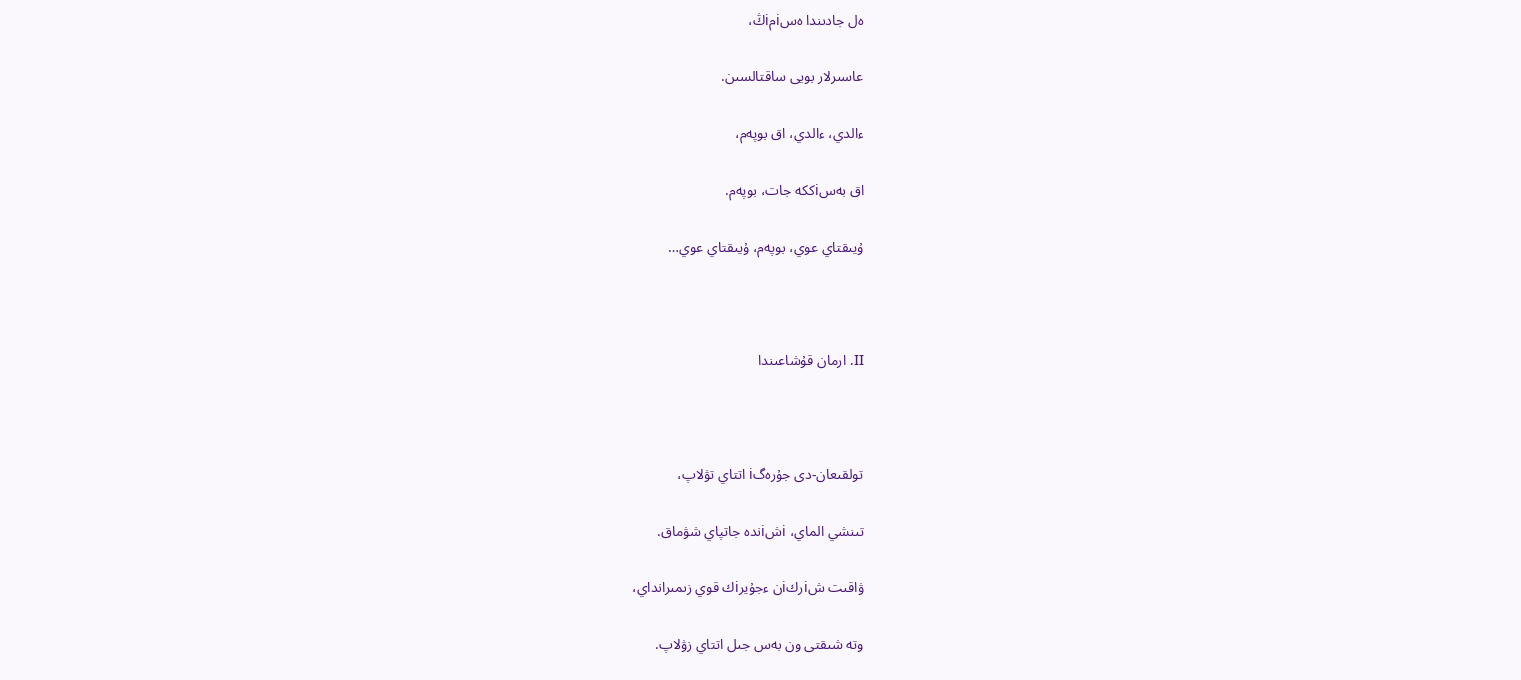ەل جادىندا ەسiمiڭ،

عاسىرلار بويى ساقتالسىن.

ءالدي، ءالدي، اق بوپەم،

اق بەسiككە جات، بوپەم.

ۇيىقتاي عوي، بوپەم، ۇيىقتاي عوي…



II. ارمان قۇشاعىندا



تولقىعان-دى جۇرەگi اتتاي تۋلاپ،

تىنشي الماي، iشiندە جاتپاي شۋماق.

ۋاقىت شiركiن ءجۇيرiك قوي زىمىرانداي،

وتە شىقتى ون بەس جىل اتتاي زۋلاپ.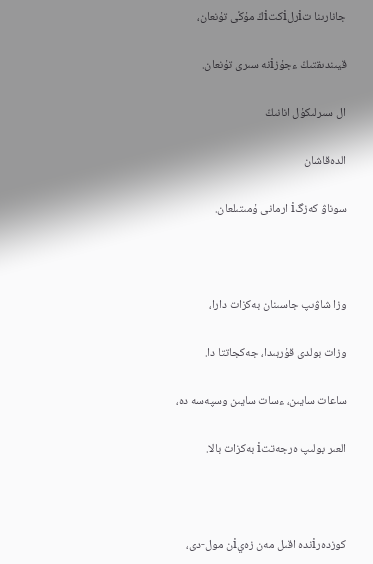جانارىنا تiرلiكتiڭ مۇڭى تۇنعان،

قيىندىقتىڭ ءجۇزiنە سىرى تۇنعان.

ال سىرلىكۇل انانىڭ

الدەقاشان

سوناۋ كەزگi ارمانى ۇمىتىلعان.



وزا شاۋىپ جاسىنان بەكزات دارا،

وزات بولدى قۇربىدا، جەكجاتتا دا.

ساعات سايىن، ءسات سايىن وسپەسە دە،

العىر بولىپ ەرجەتتi بەكزات بالا.



كوزدەرiندە اقىل مەن زەيiن مول-دى،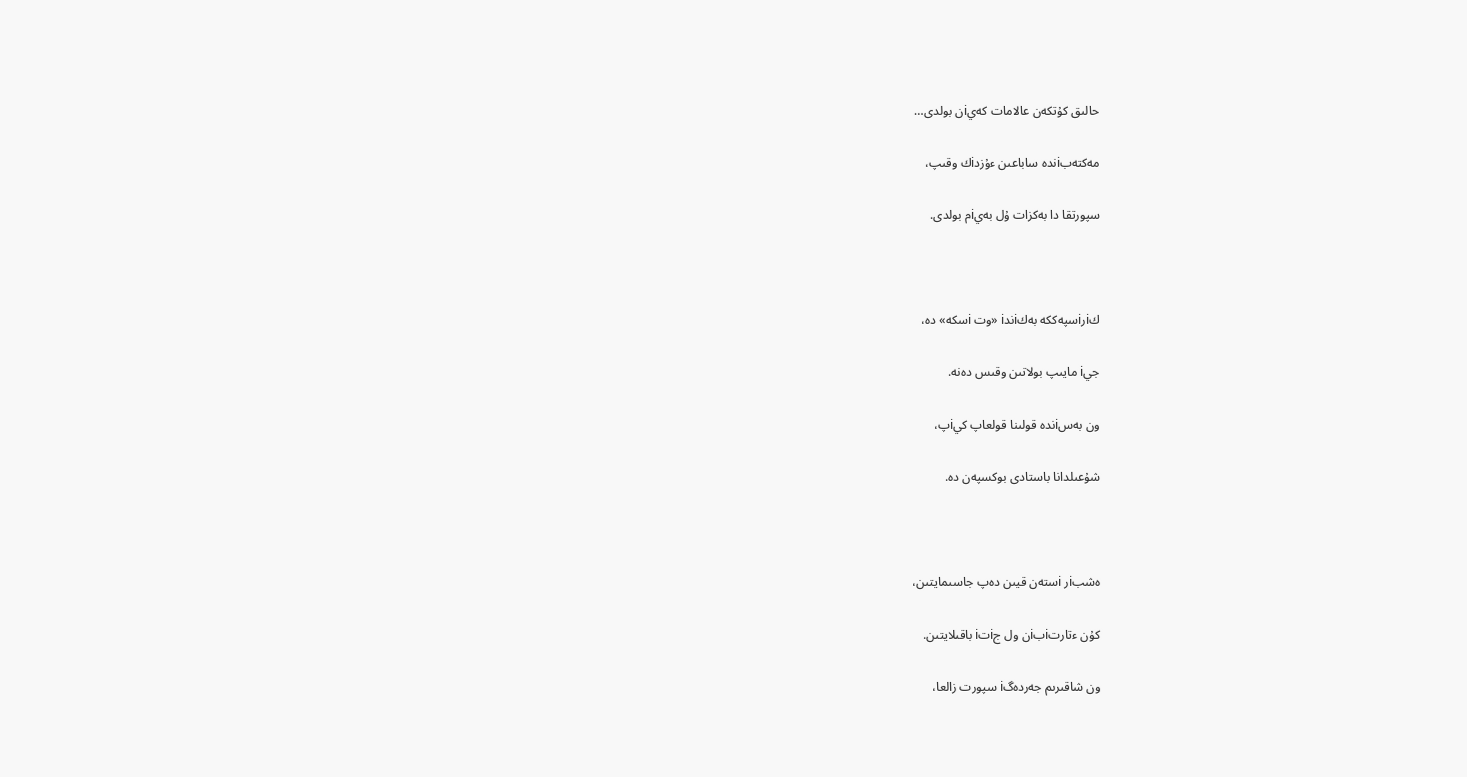حالىق كۇتكەن عالامات كەيiن بولدى…

مەكتەبiندە ساباعىن ءۇزدiك وقىپ،

سپورتقا دا بەكزات ۇل بەيiم بولدى.



كiرiسپەككە بەكiندi «وت iسكە» دە،

جيi مايىپ بولاتىن وقىس دەنە.

ون بەسiندە قولىنا قولعاپ كيiپ،

شۇعىلدانا باستادى بوكسپەن دە.



ەشبiر iستەن قيىن دەپ جاسىمايتىن،

كۇن ءتارتiبiن ول جiتi باقىلايتىن.

ون شاقىرىم جەردەگi سپورت زالعا،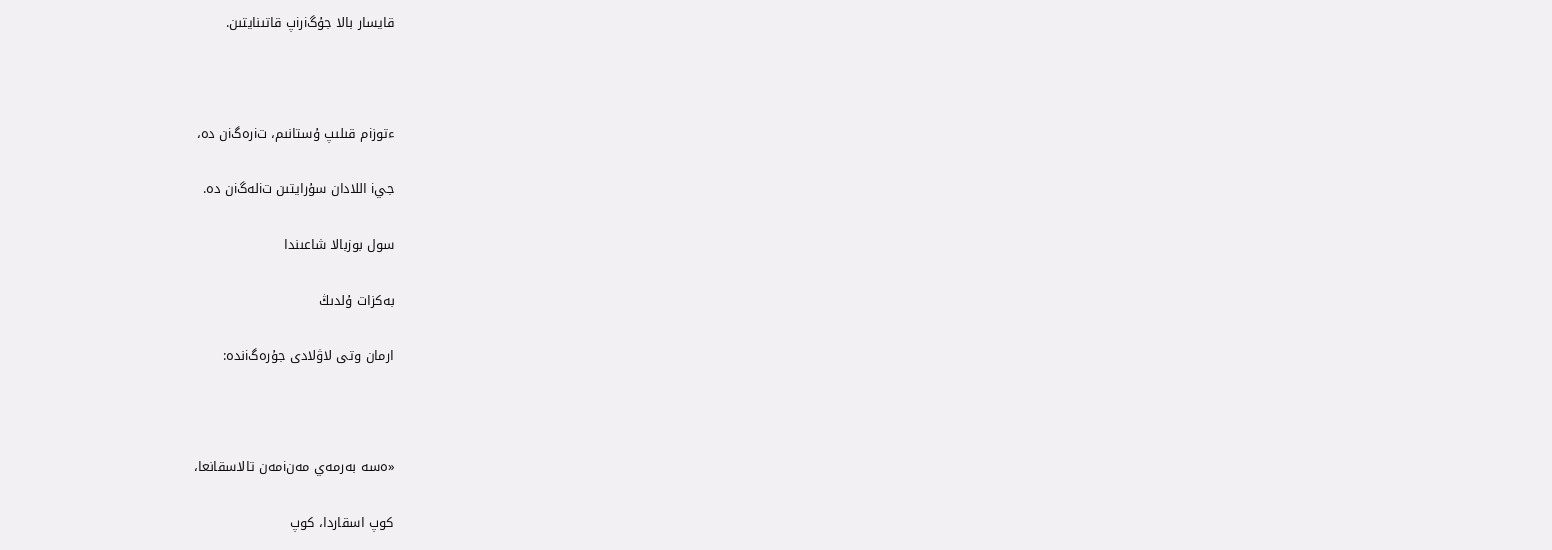قايسار بالا جۇگiرiپ قاتىنايتىن.



ءتوزiم قىلىپ ۇستانىم، تiرەگiن دە،

جيi اللادان سۇرايتىن تiلەگiن دە.

سول بوزبالا شاعىندا

بەكزات ۇلدىڭ

ارمان وتى لاۋلادى جۇرەگiندە:



«ەسە بەرمەي مەنiمەن تالاسقانعا،

كوپ اسقاردا، كوپ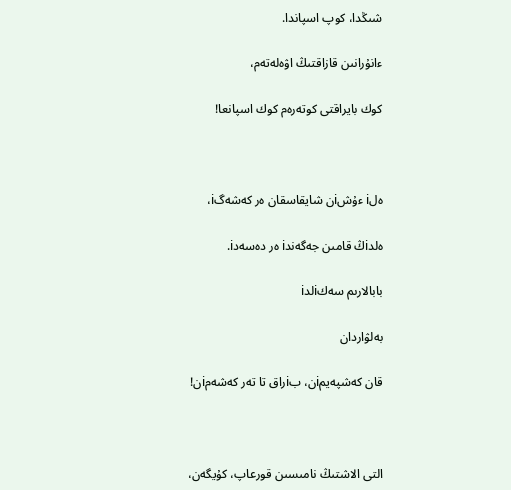شىڭدا، كوپ اسپاندا.

ءانۇرانىن قازاقتىڭ اۋەلەتەم،

كوك بايراقتى كوتەرەم كوك اسپانعا!



ەلi ءۇشiن شايقاسقان ەر كەشەگi،

ەلدiڭ قامىن جەگەندi ەر دەسەدi.

بابالارىم سەكiلدi

بەلۋاردان

قان كەشپەيمiن، بiراق تا تەر كەشەمiن!



التى الاشتىڭ نامىسىن قورعاپ، كۇيگەن،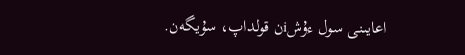اعايىنى سول ءۇشiن قولداپ، سۇيگەن.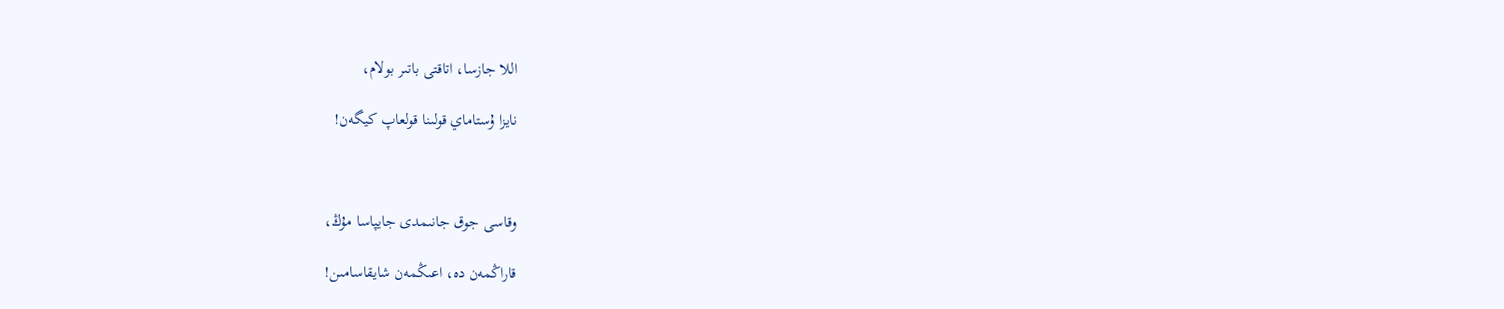اللا جازسا، اتاقتى باتىر بولام،

نايزا ۇستاماي قولىنا قولعاپ كيگەن!



وقاسى جوق جانىمدى جايپاسا مۇڭ،

قاراڭمەن دە، اعىڭمەن شايقاسامىن!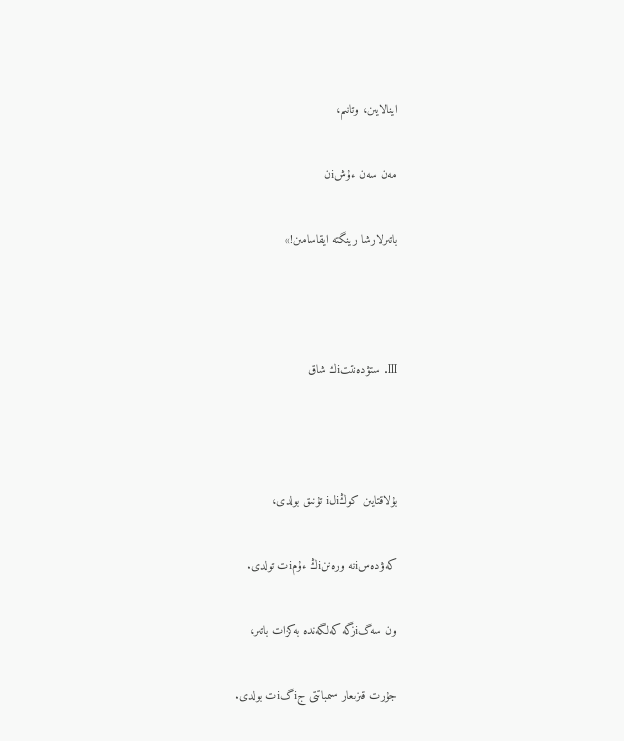اينالايىن، وتانىم،

مەن سەن ءۇشiن

باتىرلارشا رينگتە ايقاسامىن!»



III. ستۋدەنتتiك شاق



بۇلاقتايىن كوڭiلi تۇنىق بولدى،

كەۋدەسiنە ورەننiڭ ءۇمiت تولدى.

ون سەگiزگە كەلگەندە بەكزات باتىر،

جۇرت قىزىعار سىمباتتى جiگiت بولدى.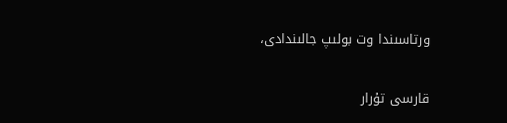ورتاسىندا وت بولىپ جالىندادى،

قارسى تۇرار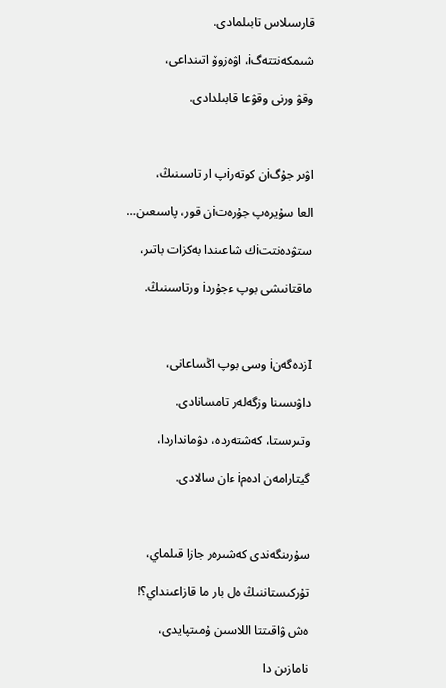قارسىلاس تابىلمادى.

شىمكەنتتەگi، اۋەزوۆ اتىنداعى،

وقۋ ورنى وقۋعا قابىلدادى.



اۋىر جۇگiن كوتەرiپ ار تاسىنىڭ،

العا سۇيرەپ جۇرەتiن قور، پاسىعىن…

ستۋدەنتتiك شاعىندا بەكزات باتىر،

ماقتانىشى بوپ ءجۇردi ورتاسىنىڭ.



Iزدەگەنi وسى بوپ اڭساعانى،

داۋىسىنا وزگەلەر تامسانادى.

وتىرىستا، كەشتەردە، دۋمانداردا،

گيتارامەن ادەمi ءان سالادى.



سۇرىنگەندى كەشىرەر جازا قىلماي،

تۇركىستاننىڭ ەل بار ما قازاعىنداي؟!

ەش ۋاقىتتا اللاسىن ۇمىتپايدى،

نامازىن دا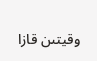وقيتىن قازا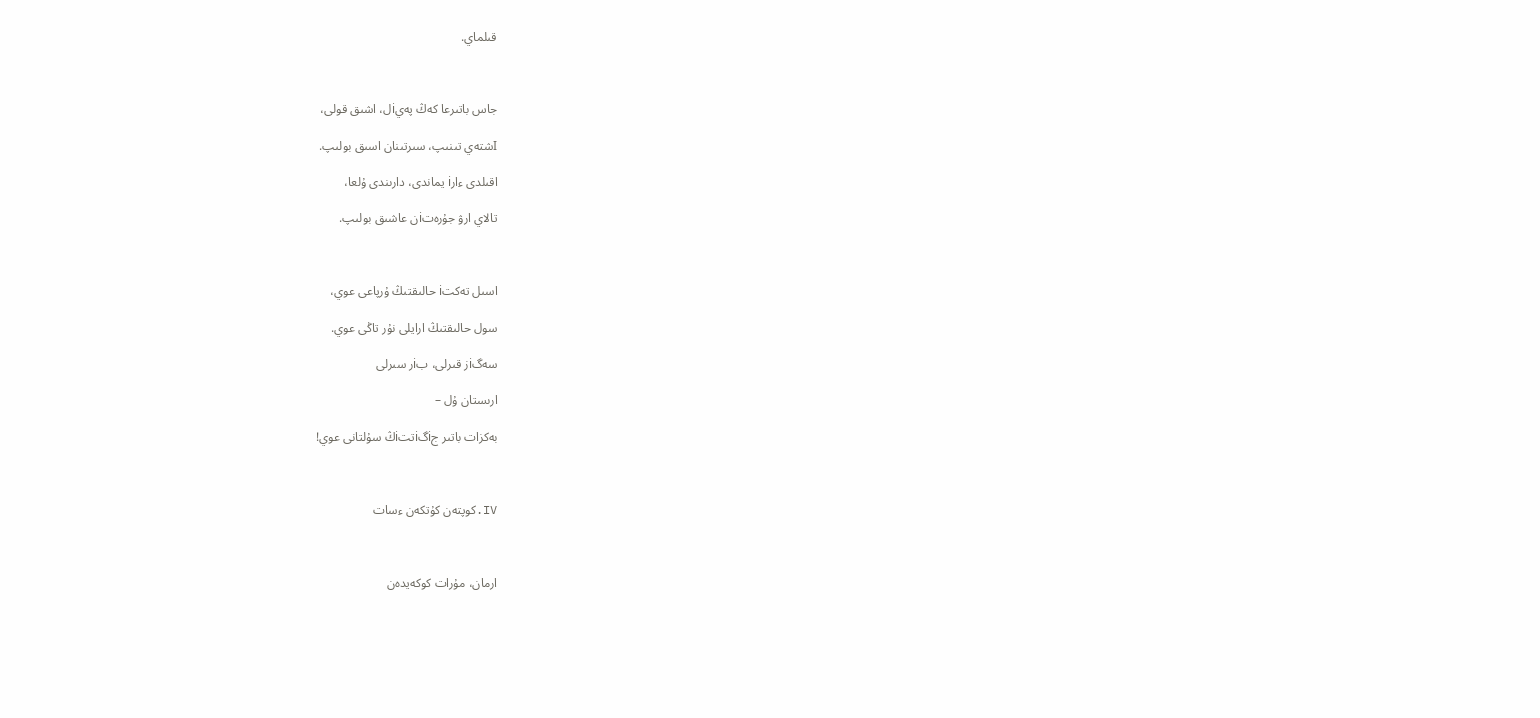قىلماي.



جاس باتىرعا كەڭ پەيiل، اشىق قولى،

Iشتەي تىنىپ، سىرتىنان اسىق بولىپ.

اقىلدى ءارi يماندى، دارىندى ۇلعا،

تالاي ارۋ جۇرەتiن عاشىق بولىپ.



اسىل تەكتi حالىقتىڭ ۇرپاعى عوي،

سول حالىقتىڭ ارايلى نۇر تاڭى عوي.

سەگiز قىرلى، بiر سىرلى

ارىستان ۇل –

بەكزات باتىر جiگiتتiڭ سۇلتانى عوي!



IV.كوپتەن كۇتكەن ءسات



ارمان، مۇرات كوكەيدەن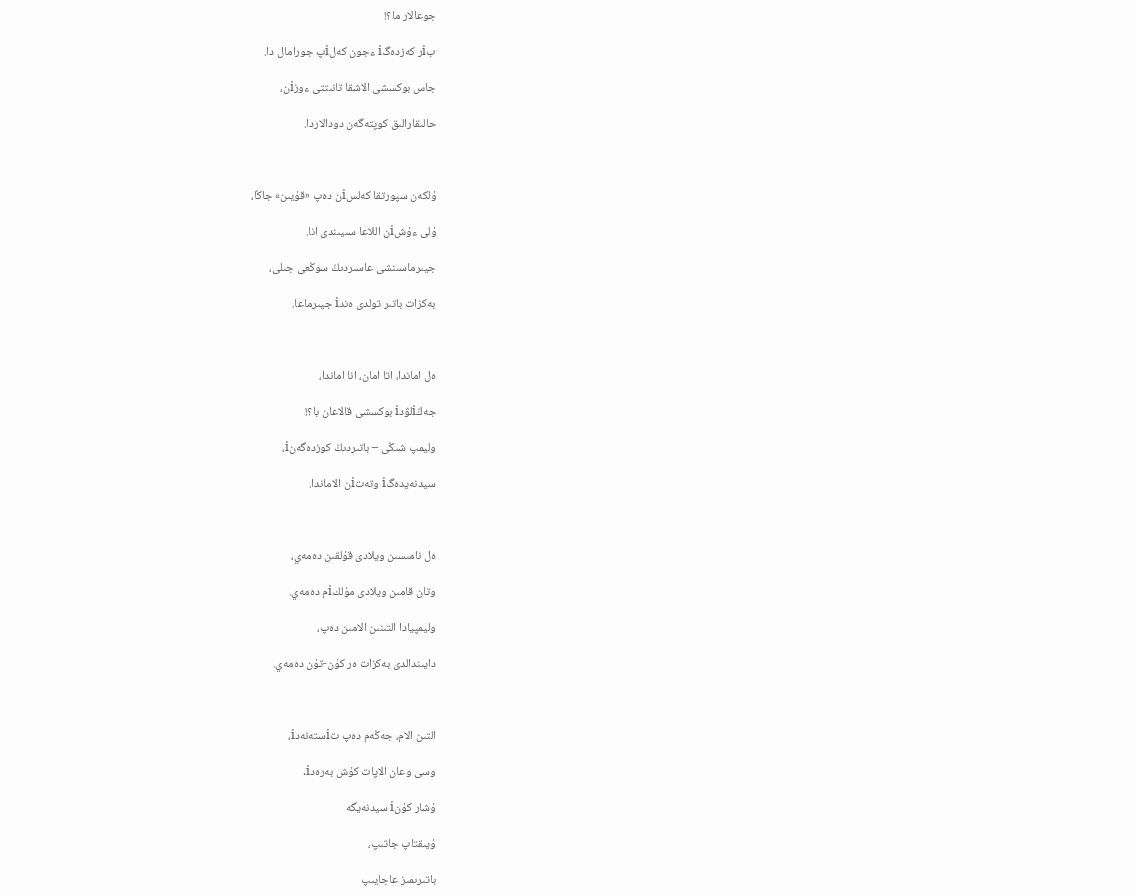جوعالار ما؟!

بiر كەزدەگi ءجون كەلiپ جورامال دا.

جاس بوكسشى الاشقا تانىتتى ءوزiن،

حالىقارالىق كوپتەگەن دودالاردا.



ۇلكەن سپورتقا كەلسiن دەپ «قۇيىن» جاڭا،

ۇلى ءۇشiن اللاعا سىيىندى انا.

جيىرماسىنشى عاسىردىڭ سوڭعى جىلى،

بەكزات باتىر تولدى ەندi جيىرماعا.



ەل اماندا، اتا امان، انا اماندا،

جەڭiلۋدi بوكسشى قالاعان با؟!

وليمپ شىڭى – باتىردىڭ كوزدەگەنi،

سيدنەيدەگi وتەتiن الاماندا.



ەل نامىسىن ويلادى قۇلقىن دەمەي،

وتان قامىن ويلادى مۇلكiم دەمەي.

وليمپيادا التىنىن الامىن دەپ،

دايىندالدى بەكزات ەر كۇن-تۇن دەمەي.



التىن الام، جەڭەم دەپ تiستەنەدi،

وسى وعان الاپات كۇش بەرەدi.

ۇشار كۇنi سيدنەيگە

ۇيىقتاپ جاتىپ،

باتىرىمىز عاجايىپ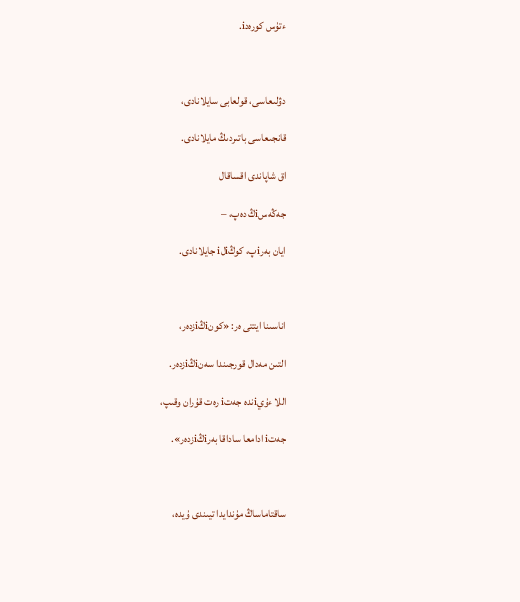ءتۇس كورەدi.



دۋلىعاسى، قولعابى سايلانادى،

قانجىعاسى باتىردىڭ مايلانادى.

اق شاپاندى اقساقال

جەڭەسiڭ دەپ، –

ايان بەرiپ، كوڭiلi جايلانادى.



اناسىنا ايتتى ەر: «كونiڭiزدەر،

التىن مەدال قورجىندا سەنiڭiزدەر.

اللا ءۇيiندە جەتi رەت قۇران وقىپ،

جەتi ادامعا ساداقا بەرiڭiزدەر».



ساقتاماساڭ مۇندايدا تيىندى ۇيدە،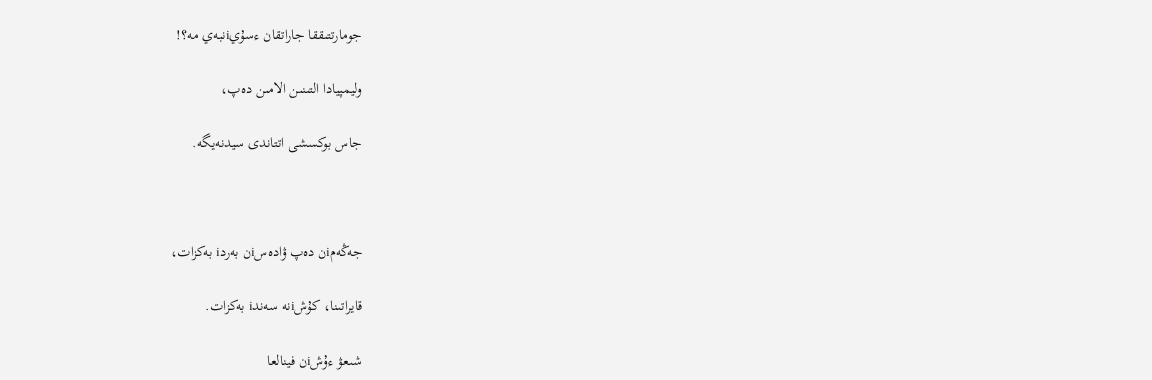جومارتتىققا جاراتقان ءسۇيiنبەي مە؟!

وليمپيادا التىنىن الامىن دەپ،

جاس بوكسشى اتتاندى سيدنەيگە.



جەڭەمiن دەپ ۋادەسiن بەردi بەكزات،

قايراتىنا، كۇشiنە سەندi بەكزات.

شىعۋ ءۇشiن فينالعا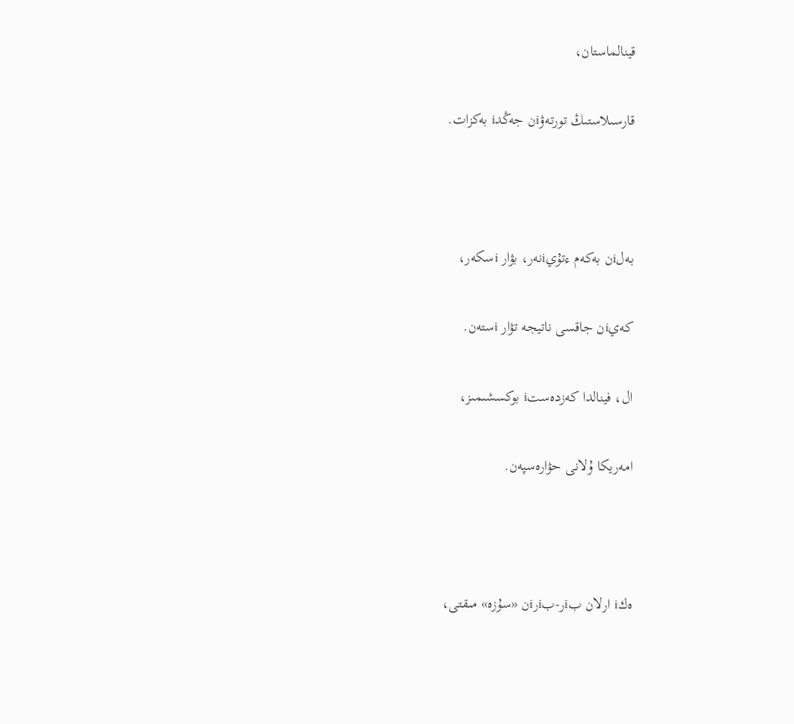قينالماستان،

قارسىلاستىڭ تورتەۋiن جەڭدi بەكزات.



بەلiن بەكەم ءتۇيiنەر، بۋار iسكەر،

كەيiن جاقسى ناتيجە تۋار iستەن.

ال، فينالدا كەزدەستi بوكسشىمىز،

امەريكا ۇلانى حۋارەسپەن.



ەكi ارلان بiر-بiرiن «سۇزە» مىقتى،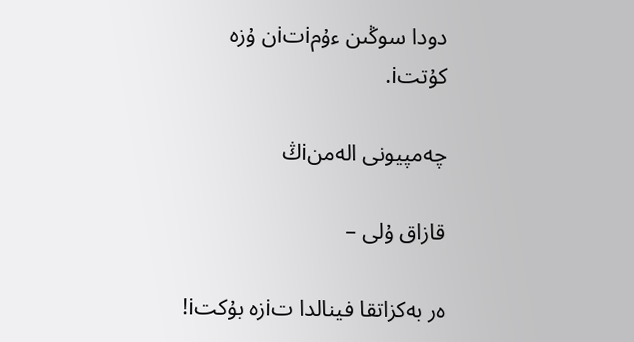دودا سوڭىن ءۇمiتiن ۇزە كۇتتi.

چەمپيونى الەمنiڭ

قازاق ۇلى –

ەر بەكزاتقا فينالدا تiزە بۇكتi!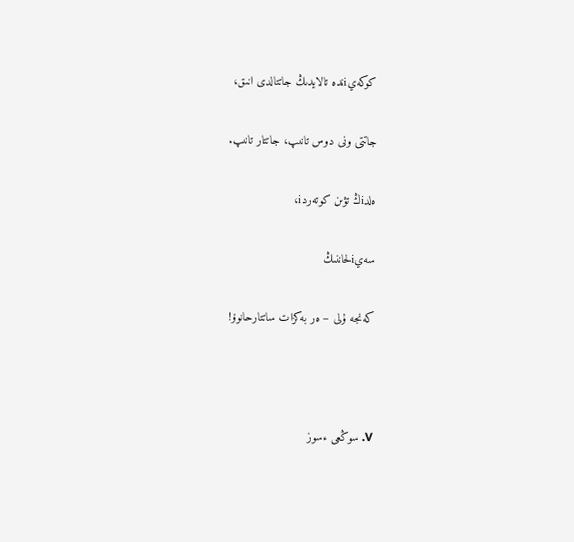كوكەيiندە تالايدىڭ جاتتالدى انىق،

جاتتى ونى دوس تانىپ، جاتتار تانىپ.

ەلدiڭ تۋىن كوتەردi،

سەيiلحاننىڭ

كەنجە ۇلى – ەر بەكزات ساتتارحانوۆ!



V. سوڭعى ءسوز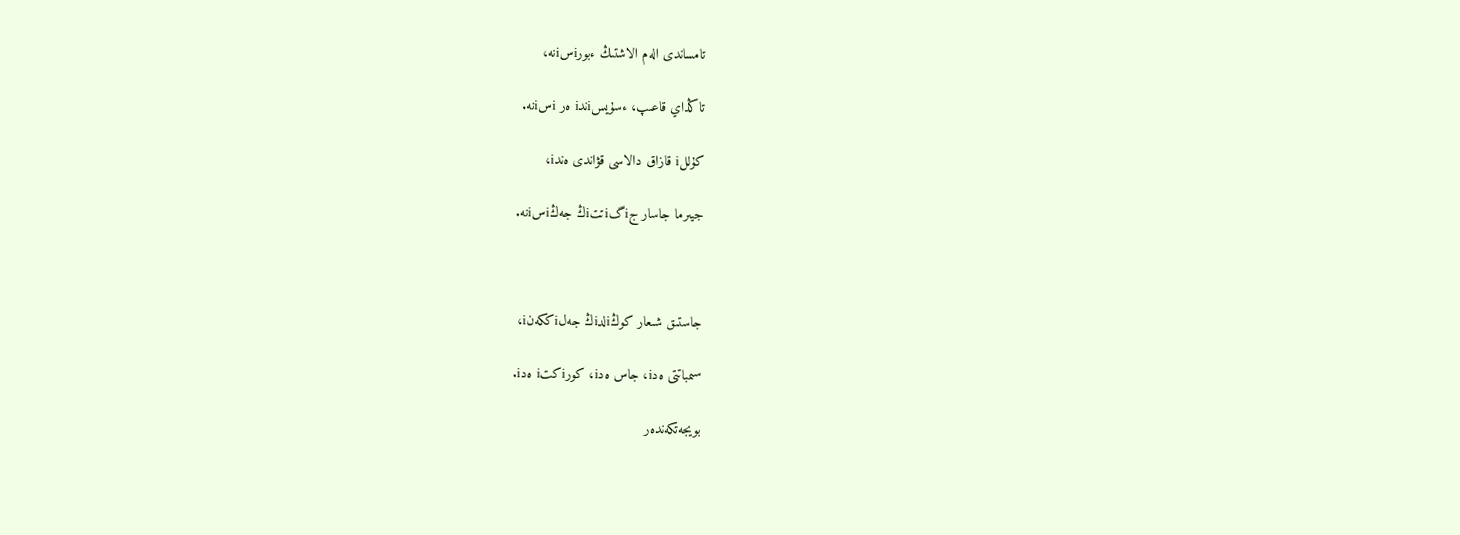تامساندى الەم الاشتىڭ ءبورiسiنە،

تاڭداي قاعىپ، ءسۇيسiندi ەر iسiنە.

كۇللi قازاق دالاسى قۋاندى ەندi،

جيىرما جاسار جiگiتتiڭ جەڭiسiنە.



جاستىق شىعار كوڭiلدiڭ جەلiككەنi،

سىمباتتى ەدi، جاس ەدi، كورiكتi ەدi.

بويجەتكەندەر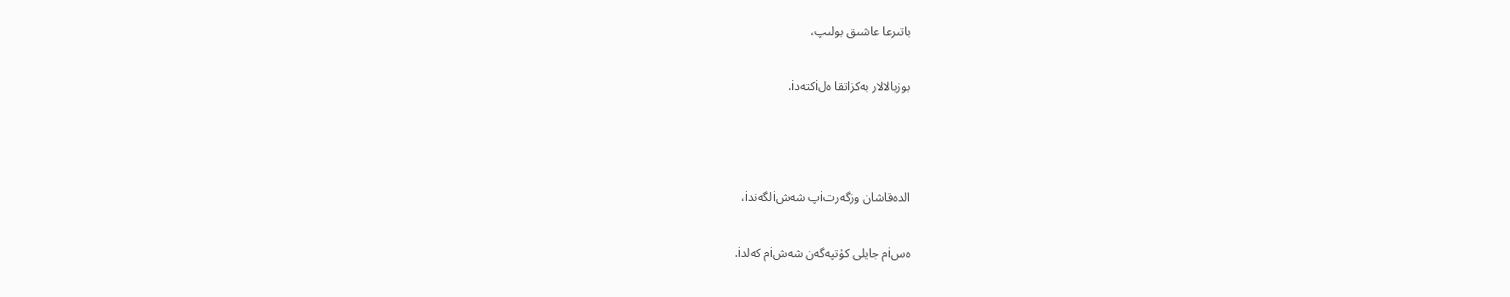باتىرعا عاشىق بولىپ،

بوزبالالار بەكزاتقا ەلiكتەدi.



الدەقاشان وزگەرتiپ شەشiلگەندi،

ەسiم جايلى كۇتپەگەن شەشiم كەلدi.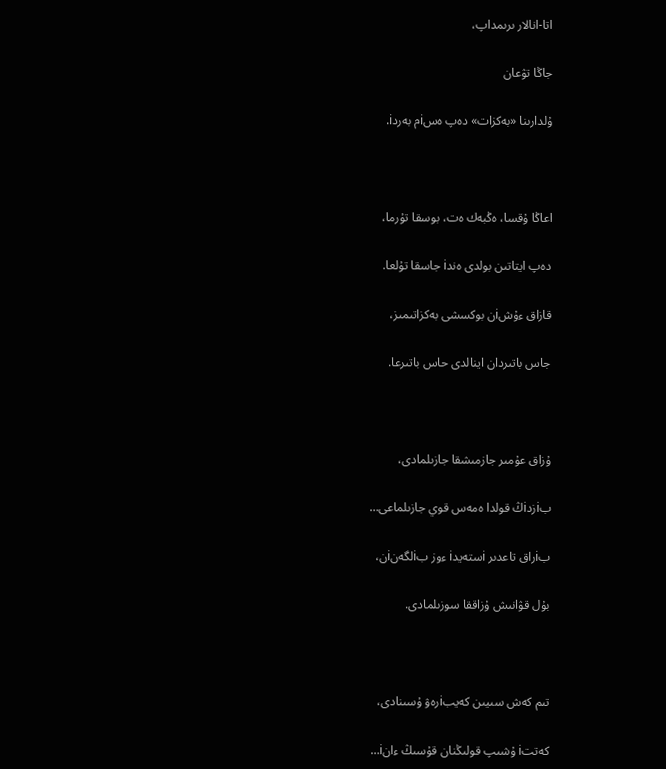اتا-انالار ىرىمداپ،

جاڭا تۋعان

ۇلدارىنا «بەكزات» دەپ ەسiم بەردi.



اعاڭا ۇقسا، ەڭبەك ەت، بوسقا تۇرما،

دەپ ايتاتىن بولدى ەندi جاسقا تۇلعا.

قازاق ءۇشiن بوكسشى بەكزاتىمىز،

جاس باتىردان اينالدى حاس باتىرعا.



ۇزاق عۇمىر جازمىشقا جازىلمادى،

بiزدiڭ قولدا ەمەس قوي جازىلماعى…

بiراق تاعدىر iستەيدi ءوز بiلگەنiن،

بۇل قۋانىش ۇزاققا سوزىلمادى.



تىم كەش سىيىن كەيبiرەۋ ۇسىنادى،

كەتتi ۇشىپ قولىڭنان قۇسىڭ ءانi…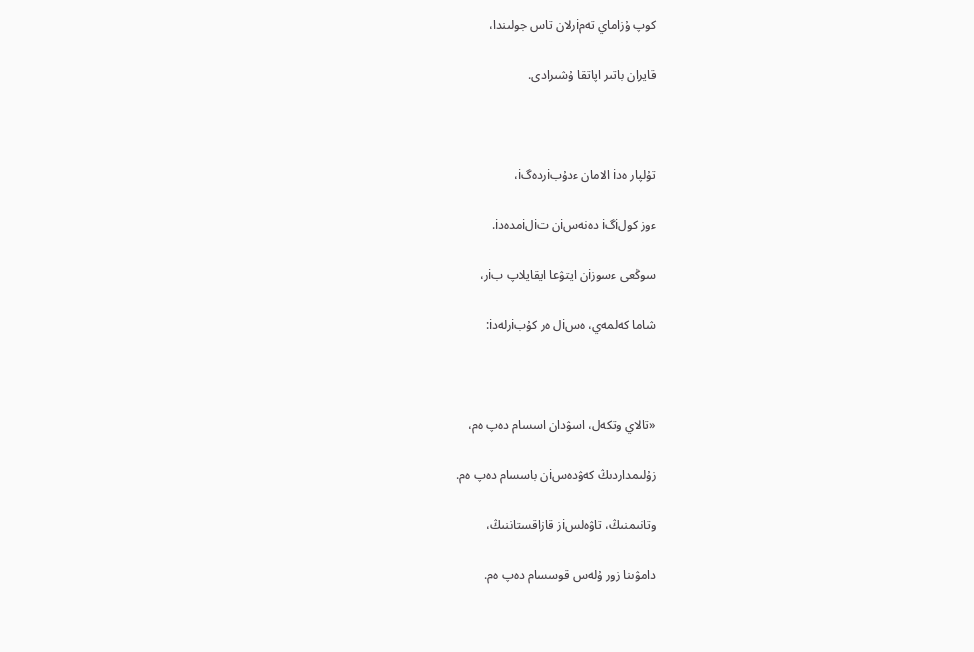كوپ ۇزاماي تەمiرلان تاس جولىندا،

قايران باتىر اپاتقا ۇشىرادى.



تۇلپار ەدi الامان ءدۇبiردەگi،

ءوز كولiگi دەنەسiن تiلiمدەدi.

سوڭعى ءسوزiن ايتۋعا ايقايلاپ بiر،

شاما كەلمەي، ەسiل ەر كۇبiرلەدi:



«تالاي وتكەل، اسۋدان اسسام دەپ ەم،

زۇلىمداردىڭ كەۋدەسiن باسسام دەپ ەم.

وتانىمنىڭ، تاۋەلسiز قازاقستاننىڭ،

دامۋىنا زور ۇلەس قوسسام دەپ ەم.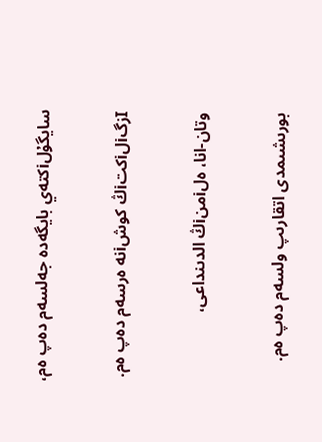سايگۇلiكتەي بايگەدە جەلسەم دەپ ەم،

Iزگiلiكتiڭ كوشiنە ەرسەم دەپ ەم.

وتان-انا، ەلiمنiڭ الدىنداعى،

بورىشىمدى اتقارىپ ولسەم دەپ ەم.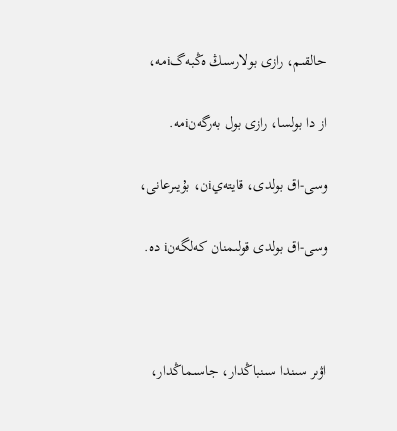حالقىم، رازى بولارسىڭ ەڭبەگiمە،

از دا بولسا، رازى بول بەرگەنiمە.

وسى-اق بولدى، قايتەيiن، بۇيىرعانى،

وسى-اق بولدى قولىمنان كەلگەنi دە.



اۋىر سىندا سىنباڭدار، جاسىماڭدار،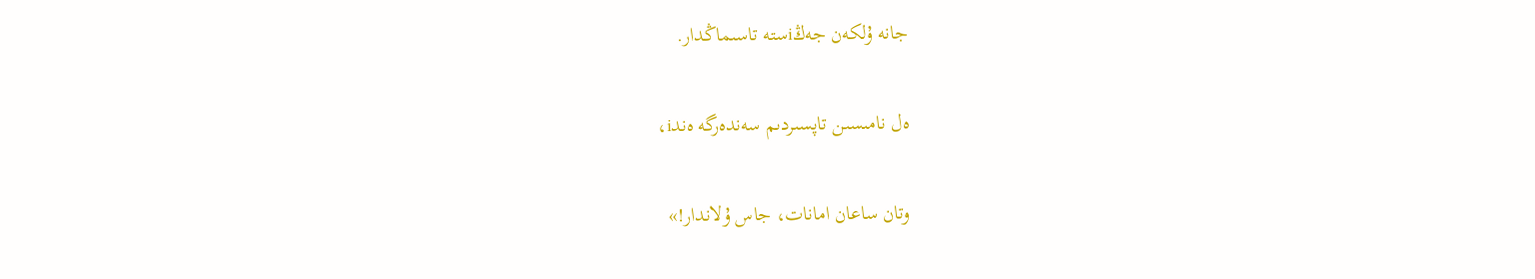جانە ۇلكەن جەڭiستە تاسىماڭدار.

ەل نامىسىن تاپسىردىم سەندەرگە ەندi،

وتان ساعان امانات، جاس ۇلاندار!»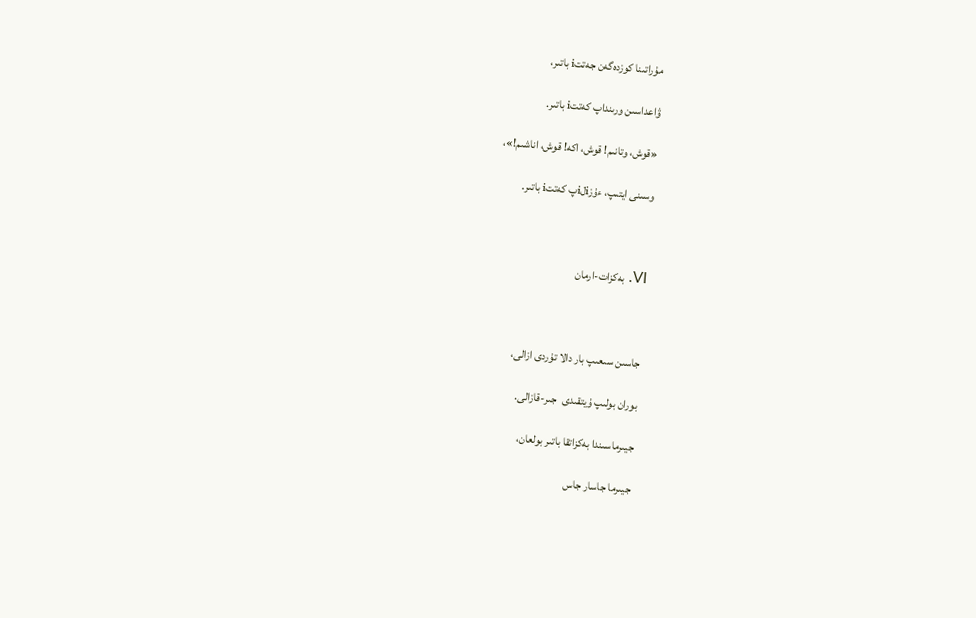مۇراتىنا كوزدەگەن جەتتi باتىر،

ۋاعداسىن ورىنداپ كەتتi باتىر.

«قوش، وتانىم! قوش، اكە! قوش، اناشىم!»،

وسىنى ايتىپ، ءۇزiلiپ كەتتi باتىر.



VI. بەكزات-ارمان



جاسىن سىعىپ بار دالا تۇردى ازالى،

بوران بولىپ ۇيتقىدى  جىر-قازالى.

جيىرماسىندا بەكزاتقا باتىر بولعان،

جيىرما جاسار جاس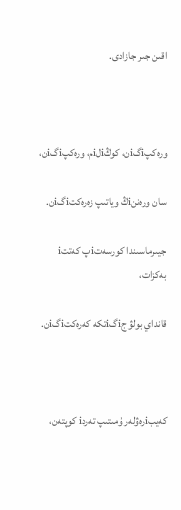اقىن جىر جازادى.



ورەكپiگiن، كوڭiلiم، ورەكپiگiن،

سان ورەننiڭ وياتىپ زەرەكتiگiن.

جيىرماسىندا كورسەتiپ كەتتi بەكزات،

قانداي بولۋ جiگiتكە كەرەكتiگiن.



كەيبiرەۋلەر ۇمىتىپ تەردi كوپتەن،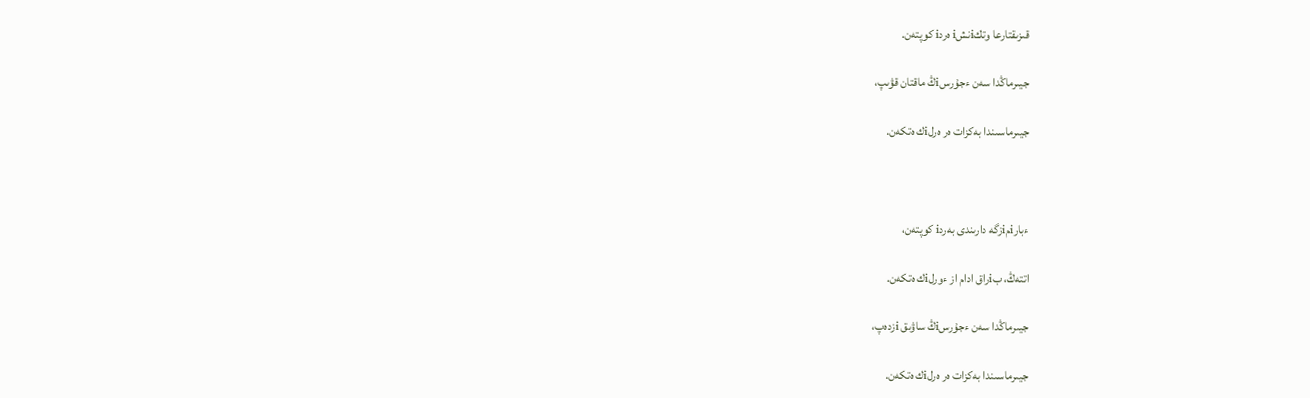قىزىقتارعا وتكiنشi ەردi كوپتەن.

جيىرماڭدا سەن ءجۇرسiڭ ماقتان قۋىپ،

جيىرماسىندا بەكزات ەر ەرلiك ەتكەن.



ءبارiمiزگە دارىندى بەردi كوپتەن،

اتتەڭ، بiراق ادام از ءورلiك ەتكەن.

جيىرماڭدا سەن ءجۇرسiڭ ساۋىق iزدەپ،

جيىرماسىندا بەكزات ەر ەرلiك ەتكەن.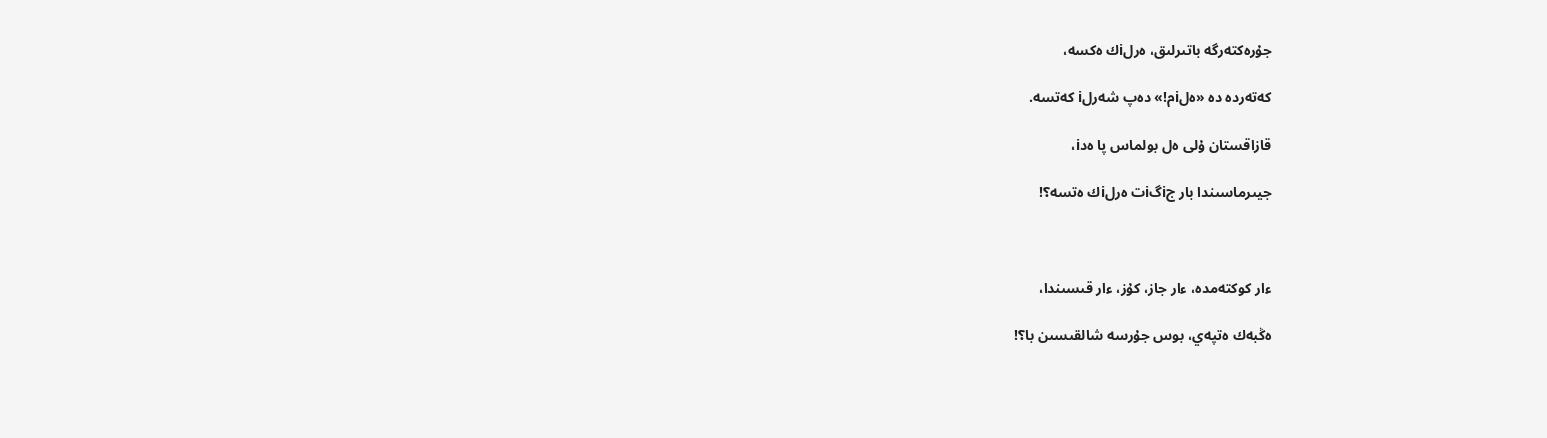جۇرەكتەرگە باتىرلىق، ەرلiك ەكسە،

كەتەردە دە «ەلiم!» دەپ شەرلi كەتسە.

قازاقستان ۇلى ەل بولماس پا ەدi،

جيىرماسىندا بار جiگiت ەرلiك ەتسە؟!



ءار كوكتەمدە، ءار جاز، كۇز، ءار قىسىندا،

ەڭبەك ەتپەي، بوس جۇرسە شالقىسىن با؟!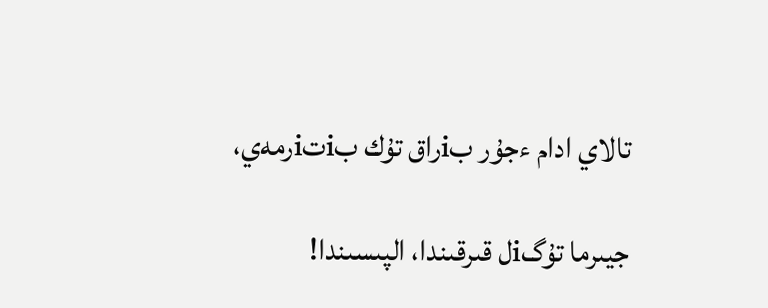تالاي ادام ءجۇر بiراق تۇك بiتiرمەي،

جيىرما تۇگiل قىرقىندا، الپىسىندا!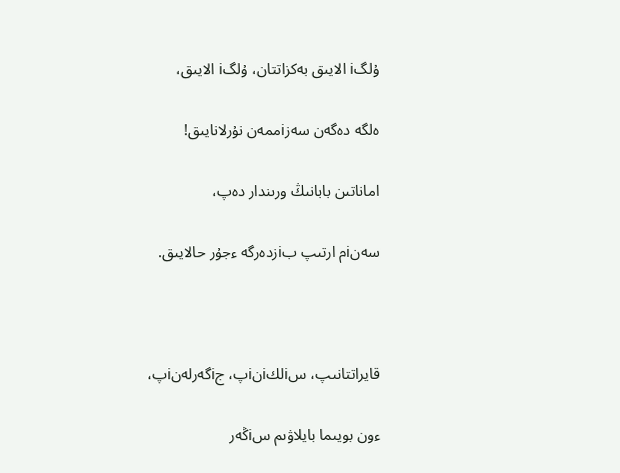ۇلگi الايىق بەكزاتتان، ۇلگi الايىق،

ەلگە دەگەن سەزiممەن نۇرلانايىق!

اماناتىن بابانىڭ ورىندار دەپ،

سەنiم ارتىپ بiزدەرگە ءجۇر حالايىق.



قايراتتانىپ، سiلكiنiپ، جiگەرلەنiپ،

ءون بويىما بايلاۋىم سiڭەر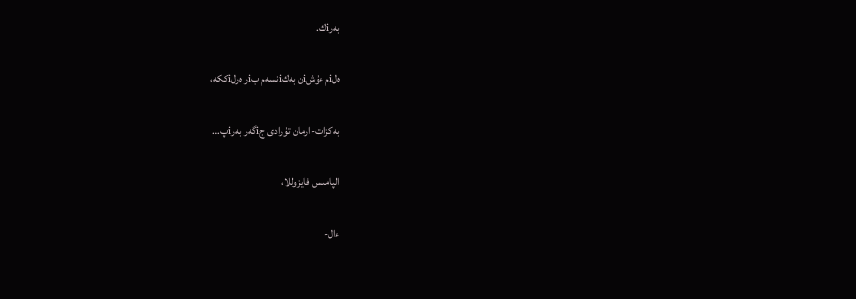بەرiك.

ەلiم ءۇشiن بەكiنسەم بiر ەرلiككە،

بەكزات-ارمان تۇرادى جiگەر بەرiپ…

الپامىس فايزوللا،

ءال-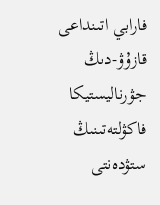فارابي اتىنداعى قازۇۋ-دىڭ جۋرناليستيكا فاكۋلتەتىنىڭ ستۋدەنتى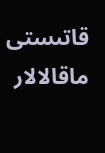قاتىستى ماقالالار